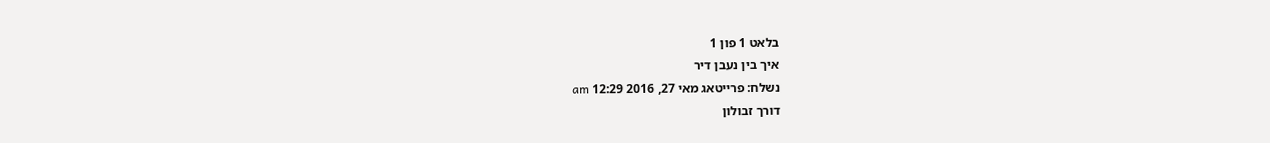בלאט 1 פון 1
איך בין נעבן דיר
נשלח: פרייטאג מאי 27, 2016 12:29 am
דורך זבולון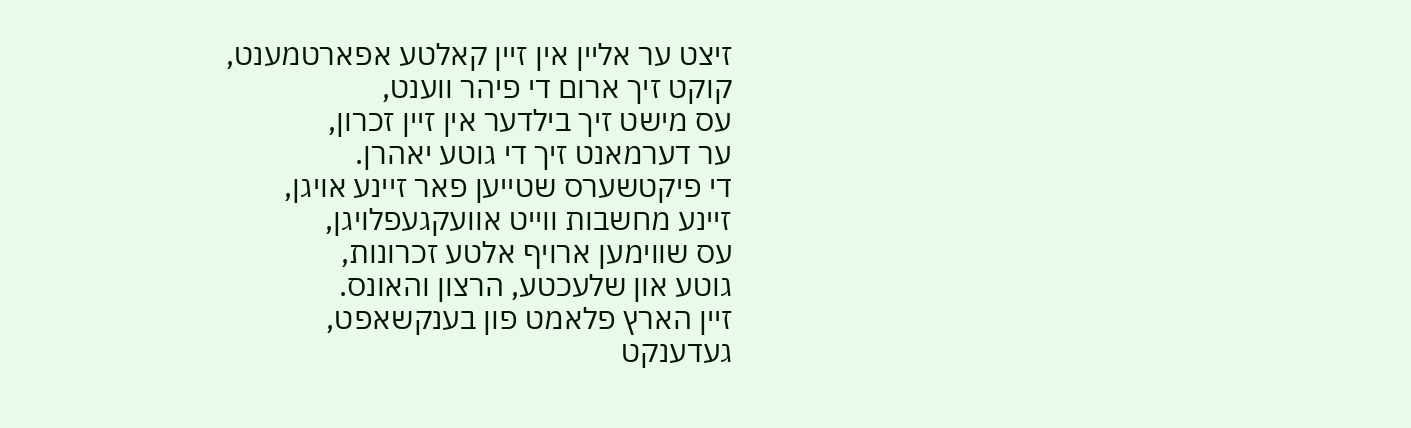זיצט ער אליין אין זיין קאלטע אפארטמענט,
קוקט זיך ארום די פיהר ווענט,
עס מישט זיך בילדער אין זיין זכרון,
ער דערמאנט זיך די גוטע יאהרן.
די פיקטשערס שטייען פאר זיינע אויגן,
זיינע מחשבות ווייט אוועקגעפלויגן,
עס שווימען ארויף אלטע זכרונות,
גוטע און שלעכטע, הרצון והאונס.
זיין הארץ פלאמט פון בענקשאפט,
געדענקט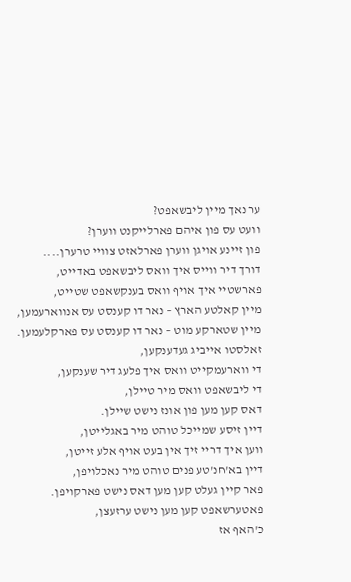ער נאך מיין ליבשאפט?
וועט עס פון איהם פארלייקנט ווערן?
פון זיינע אויגן ווערן פארלאזט צוויי טרערן....
דורך דיר ווייס איך וואס ליבשאפט באדייט,
פארשטיי איך אויף וואס בענקשאפט שטייט,
מיין קאלטע הארץ – נאר דו קענסט עס אנווארעמען,
מיין שטארקע מוט – נאר דו קענסט עס פארקלעמען.
זאלסטו אייביג געדענקען,
די ווארעמקייט וואס איך פלעג דיר שענקען,
די ליבשאפט וואס מיר טיילן,
דאס קען מען פון אונז נישט שיילן.
דיין זיסע שמייכל טוהט מיר באגלייטן,
ווען איך דריי זיך אין בעט אויף אלע זייטן,
דיין בא'חנ'טע פנים טוהט מיר נאכלויפן,
פאר קיין געלט קען מען דאס נישט פארקויפן.
פאטערשאפט קען מען נישט ערזעצן,
כ'האף אז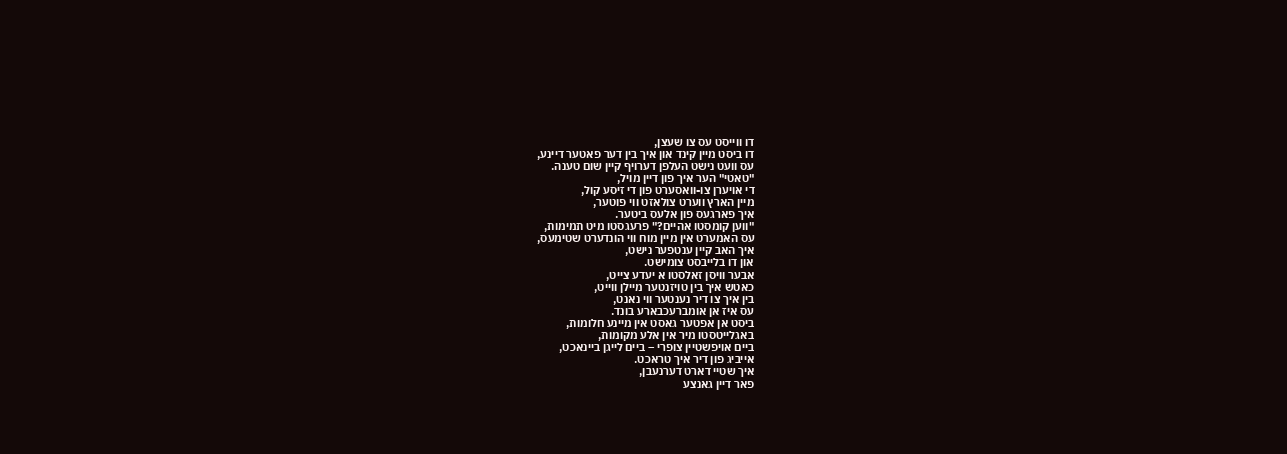דו ווייסט עס צו שעצן,
דו ביסט מיין קינד און איך בין דער פאטער דיינע,
עס וועט נישט העלפן דערויף קיין שום טענה.
"טאטי" הער איך פון דיין מויל,
די אויערן צו-וואסערט פון די זיסע קול,
מיין הארץ ווערט צולאזט ווי פוטער,
איך פארגעס פון אלעס ביטער.
"ווען קומסטו אהיים?" פרעגסטו מיט תמימות,
עס האמערט אין מיין מוח ווי הונדערט שטימעס,
איך האב קיין ענטפער נישט,
און דו בלייבסט צומישט.
אבער וויסן זאלסטו א יעדע צייט,
כאטש איך בין טויזנטער מיילן ווייט,
בין איך צו דיר נענטער ווי נאנט,
עס איז אן אומברעכבארע בונד.
ביסט אן אפטער גאסט אין מיינע חלומות,
באגלייטסטו מיר אין אלע מקומות,
ביים אויפשטיין צופרי – ביים לייגן ביינאכט,
אייביג פון דיר איך טראכט.
איך שטיי דארט דערנעבן,
פאר דיין גאנצע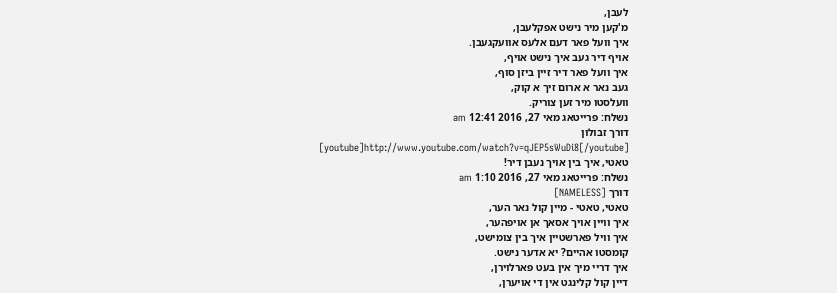לעבן,
מ'קען מיר נישט אפקלעבן,
איך וועל פאר דעם אלעס אוועקגעבן.
אויף דיר געב איך נישט אויף,
איך וועל פאר דיר זיין ביזן סוף,
געב נאר א ארום זיך א קוק,
וועלסטו מיר זען צוריק.
נשלח: פרייטאג מאי 27, 2016 12:41 am
דורך זבולון
[youtube]http://www.youtube.com/watch?v=qJEP5sWuDi8[/youtube]
טאטי, איך בין אויך נעבן דיר!
נשלח: פרייטאג מאי 27, 2016 1:10 am
דורך [NAMELESS]
טאטי, טאטי - מיין קול נאר הער,
איך וויין אויך אסאך אן אויפהער,
איך וויל פארשטיין איך בין צומישט,
קומסטו אהיים? יא אדער נישט.
איך דריי מיך אין בעט פארלוירן,
דיין קול קלינגט אין די אויערן,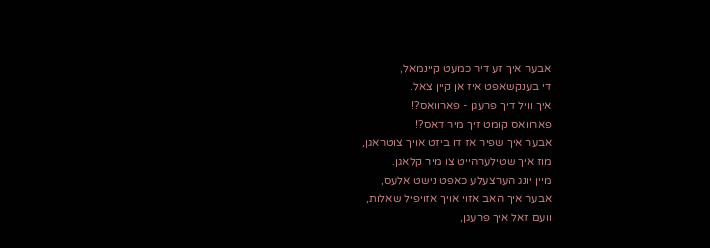אבער איך זע דיר כמעט קיינמאל,
די בענקשאפט איז אן קיין צאל.
איך וויל דיך פרעגן - פארוואס?!
פארוואס קומט זיך מיר דאס?!
אבער איך שפיר אז דו ביזט אויך צוטראגן,
מוז איך שטילערהייט צו מיר קלאגן.
מיין יונג הערצעלע כאפט נישט אלעס,
אבער איך האב אזוי אויך אזויפיל שאלות,
וועם זאל איך פרעגן,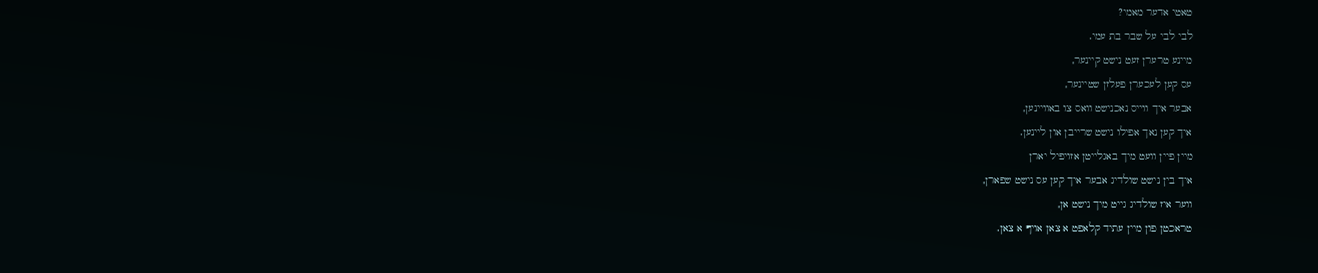טאטי אדער מאמי?
לבי לבי על שבר בת עמי.
מיינע טרערן זעט נישט קיינער,
עס קען לעכערן פעלזן שטיינער,
אבער איך ווייס נאכנישט וואס צו באוויינען,
איך קען נאך אפילו נישט שרייבן און ליינען.
מיין פיין וועט מיך באגלייטן אזויפיל יארן
איך בין נישט שולדיג אבער איך קען עס נישט שפארן,
ווער איז שולדיג גייט מיך נישט אן,
טראכטן פון מיין עתיד קלאפט א צאן אויף א צאן.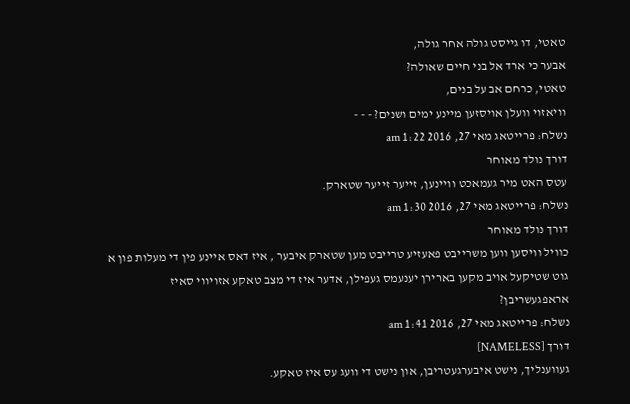טאטי, דו גייסט גולה אחר גולה,
אבער כי ארד אל בני חיים שאולה?
טאטי, כרחם אב על בנים,
וויאזוי וועלן אויסזען מיינע ימים ושנים? - - -
נשלח: פרייטאג מאי 27, 2016 1:22 am
דורך נולד מאוחר
עטס האט מיר געמאכט וויינען, זייער זייער שטארק.
נשלח: פרייטאג מאי 27, 2016 1:30 am
דורך נולד מאוחר
כוויל וויסען ווען משרייבט פאעזיע טרייבט מען שטארק איבער , איז דאס איינע פין די מעלות פון א גוט שטיקעל אויב מקען בארירן יענעמס געפילן, אדער איז די מצב טאקע אזויווי סאיז אראפגעשריבן?
נשלח: פרייטאג מאי 27, 2016 1:41 am
דורך [NAMELESS]
געווענליך, נישט איבערגעטריבן, און נישט די וועג עס איז טאקע.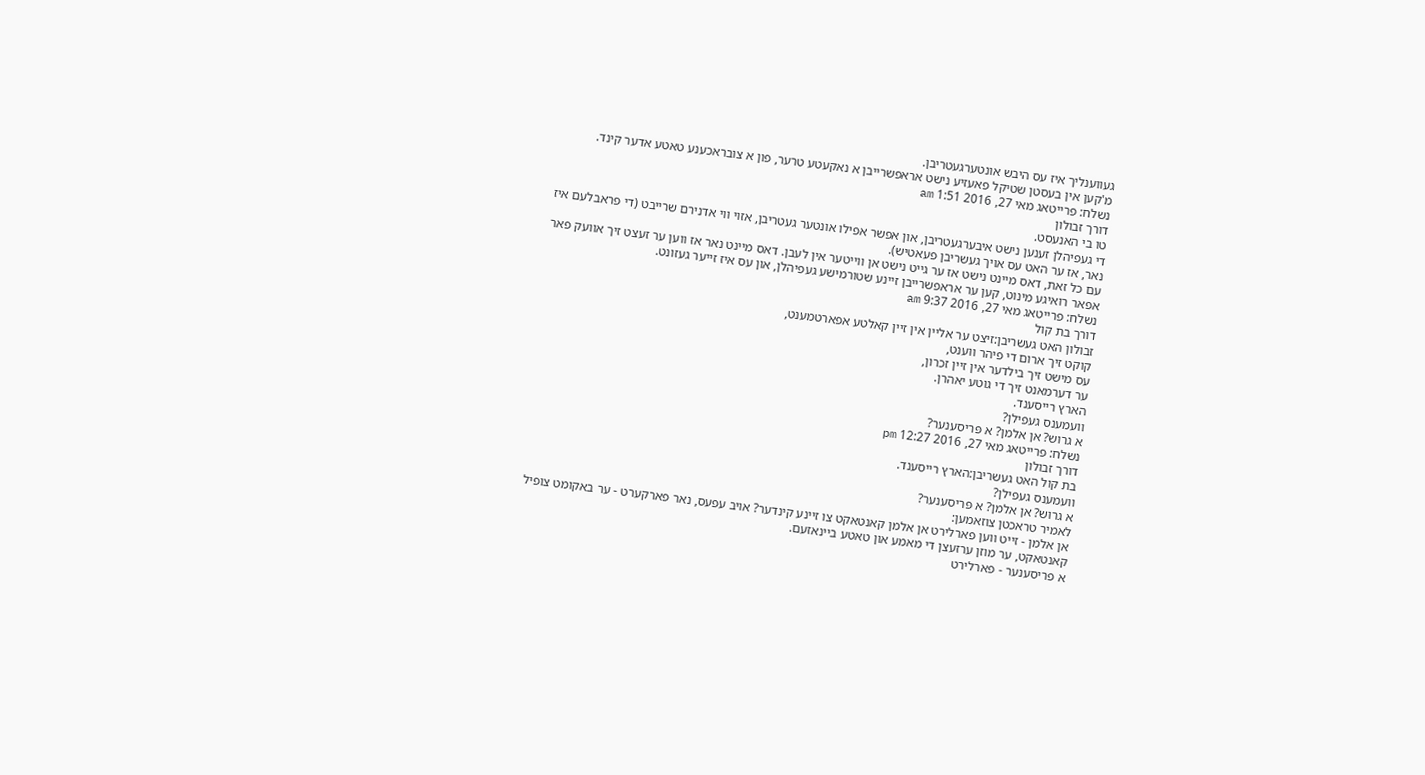געווענליך איז עס היבש אונטערגעטריבן.
מ'קען אין בעסטן שטיקל פאעזיע נישט אראפשרייבן א נאקעטע טרער, פון א צובראכענע טאטע אדער קינד.
נשלח: פרייטאג מאי 27, 2016 1:51 am
דורך זבולון
טו בי האנעסט.
די געפיהלן זענען נישט איבערגעטריבן, און אפשר אפילו אונטער געטריבן, אזוי ווי אדנירם שרייבט (די פראבלעם איז נאר, אז ער האט עס אויך געשריבן פעאטיש).
עם כל זאת, דאס מיינט נישט אז ער גייט נישט אן ווייטער אין לעבן. דאס מיינט נאר אז ווען ער זעצט זיך אוועק פאר אפאר רואיגע מינוט, קען ער אראפשרייבן זיינע שטורמישע געפיהלן, און עס איז זייער געזונט.
נשלח: פרייטאג מאי 27, 2016 9:37 am
דורך בת קול
זבולון האט געשריבן:זיצט ער אליין אין זיין קאלטע אפארטמענט,
קוקט זיך ארום די פיהר ווענט,
עס מישט זיך בילדער אין זיין זכרון,
ער דערמאנט זיך די גוטע יאהרן.
הארץ רייסענד.
וועמענס געפילן?
א גרוש? אן אלמן? א פּריסענער?
נשלח: פרייטאג מאי 27, 2016 12:27 pm
דורך זבולון
בת קול האט געשריבן:הארץ רייסענד.
וועמענס געפילן?
א גרוש? אן אלמן? א פּריסענער?
לאמיר טראכטן צוזאמען:
אן אלמן - זייט ווען פארלירט אן אלמן קאנטאקט צו זיינע קינדער? אויב עפעס, נאר פארקערט - ער באקומט צופיל קאנטאקט, ער מוזן ערזעצן די מאמע און טאטע ביינאזעם.
א פריסענער - פארלירט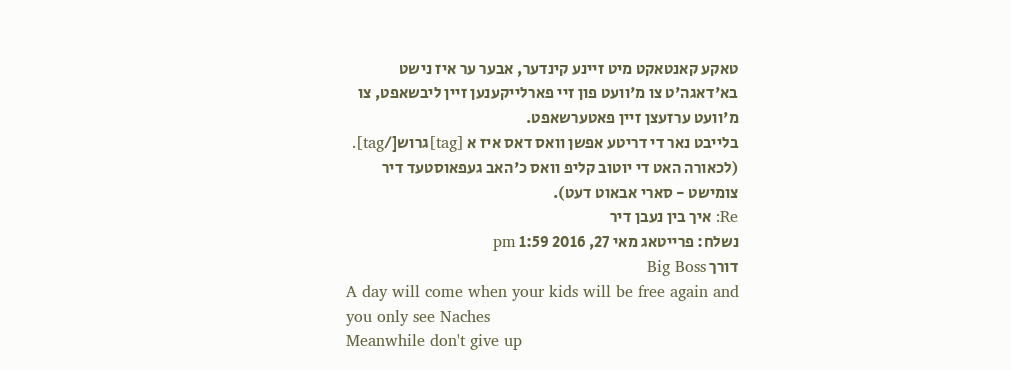טאקע קאנטאקט מיט זיינע קינדער, אבער ער איז נישט בא'דאגה'ט צו מ'וועט פון זיי פארלייקענען זיין ליבשאפט, צו מ'וועט ערזעצן זיין פאטערשאפט.
בלייבט נאר די דריטע אפשן וואס דאס איז א [tag]גרוש[/tag].
(לכאורה האט די יוטוב קליפ וואס כ'האב געפאוסטעד דיר צומישט - סארי אבאוט דעט).
Re: איך בין נעבן דיר
נשלח: פרייטאג מאי 27, 2016 1:59 pm
דורך Big Boss
A day will come when your kids will be free again and you only see Naches
Meanwhile don't give up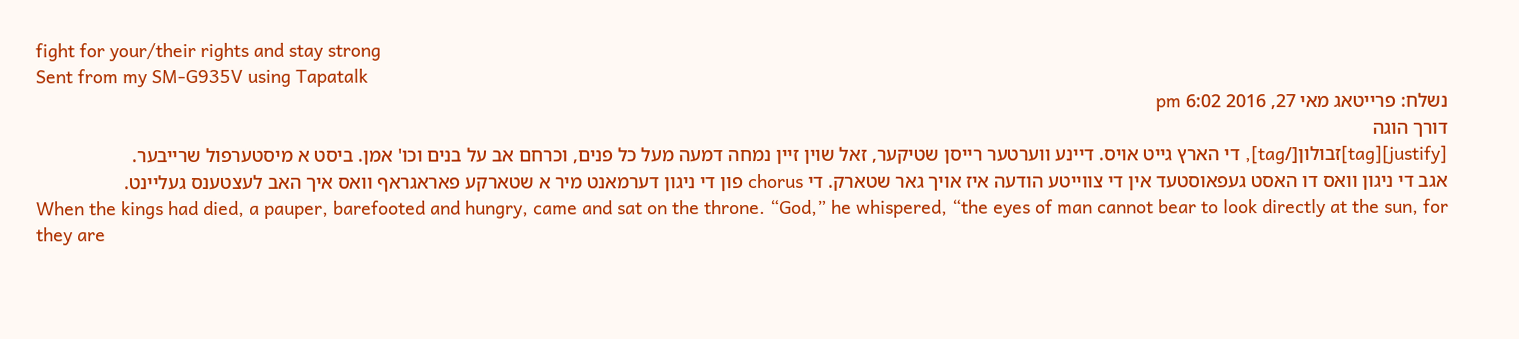fight for your/their rights and stay strong
Sent from my SM-G935V using Tapatalk
נשלח: פרייטאג מאי 27, 2016 6:02 pm
דורך הוגה
[justify][tag]זבולון[/tag], די הארץ גייט אויס. דיינע ווערטער רייסן שטיקער, זאל שוין זיין נמחה דמעה מעל כל פנים, וכרחם אב על בנים וכו' אמן. ביסט א מיסטערפול שרייבער.
אגב די ניגון וואס דו האסט געפאוסטעד אין די צווייטע הודעה איז אויך גאר שטארק. די chorus פון די ניגון דערמאנט מיר א שטארקע פאראגראף וואס איך האב לעצטענס געליינט.
When the kings had died, a pauper, barefooted and hungry, came and sat on the throne. “God,” he whispered, “the eyes of man cannot bear to look directly at the sun, for they are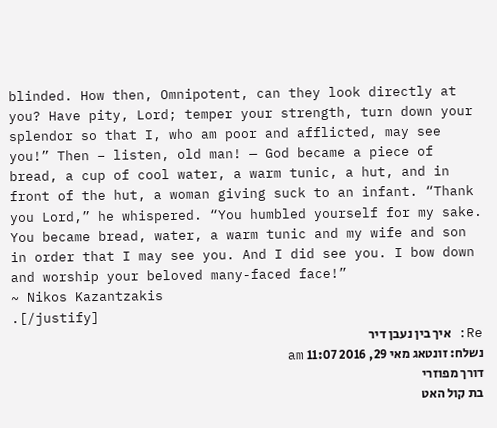blinded. How then, Omnipotent, can they look directly at you? Have pity, Lord; temper your strength, turn down your splendor so that I, who am poor and afflicted, may see you!” Then – listen, old man! — God became a piece of bread, a cup of cool water, a warm tunic, a hut, and in front of the hut, a woman giving suck to an infant. “Thank you Lord,” he whispered. “You humbled yourself for my sake. You became bread, water, a warm tunic and my wife and son in order that I may see you. And I did see you. I bow down and worship your beloved many-faced face!”
~ Nikos Kazantzakis
.[/justify]
Re: איך בין נעבן דיר
נשלח: זונטאג מאי 29, 2016 11:07 am
דורך מפוזרי
בת קול האט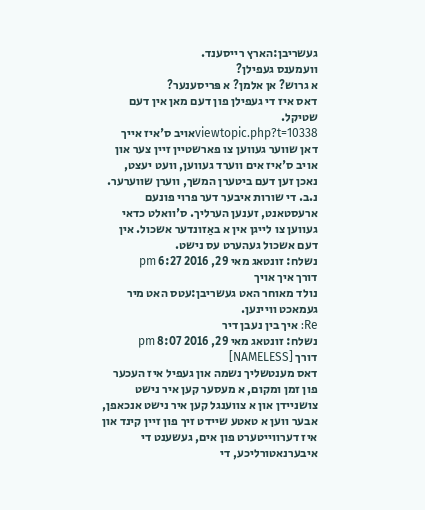געשריבן:הארץ רייסענד.
וועמענס געפילן?
א גרוש? אן אלמן? א פּריסענער?
דאס איז די געפילן פון דעם מאן אין דעם שטיקל.
viewtopic.php?t=10338אויב ס'איז אייך דאן שווער געווען צו פארשטיין זיין צער און אויב ס'איז אים ווערד געווען, וועט יעצט, נאכן זען דעם ביטערן המשך, ווערן שווערער.
נ.ב. די שורות איבער דער פרוי פונעם ארעסטאנט, זענען הערליך. ס'וואלט כדאי געווען צו לייגן אין א באַזונדער אשכול. אין דעם אשכול געהערט עס נישט.
נשלח: זונטאג מאי 29, 2016 6:27 pm
דורך איך אויך
נולד מאוחר האט געשריבן:עטס האט מיר געמאכט וויינען.
Re: איך בין נעבן דיר
נשלח: זונטאג מאי 29, 2016 8:07 pm
דורך [NAMELESS]
דאס מענטשליך נשמה און געפיל איז העכער פון זמן ומקום, א מעסער קען איר נישט צושניידן און א צווענגל קען איר נישט אנכאפן, אבער ווען א טאטע שיידט זיך פון זיין קינד און איז דערווייטערט פון אים, געשענט די איבערנאטורליכע, די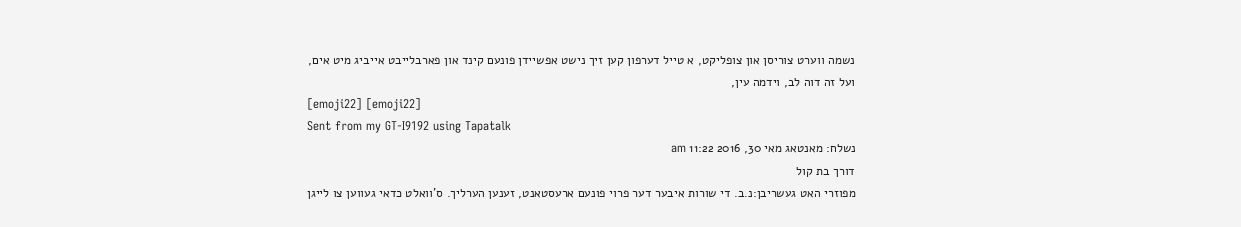נשמה ווערט צוריסן און צופליקט, א טייל דערפון קען זיך נישט אפשיידן פונעם קינד און פארבלייבט אייביג מיט אים,
ועל זה דוה לב, וידמה עין,
[emoji22] [emoji22]
Sent from my GT-I9192 using Tapatalk
נשלח: מאנטאג מאי 30, 2016 11:22 am
דורך בת קול
מפוזרי האט געשריבן:נ.ב. די שורות איבער דער פרוי פונעם ארעסטאנט, זענען הערליך. ס'וואלט כדאי געווען צו לייגן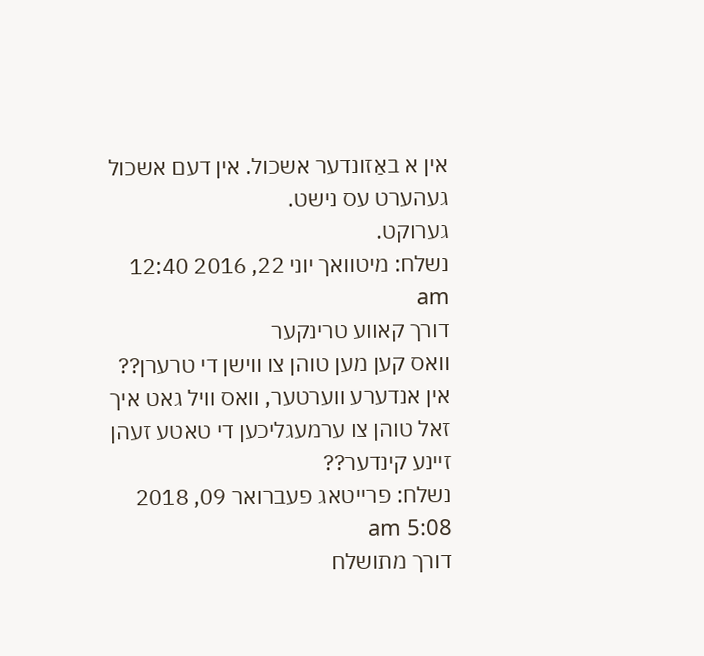אין א באַזונדער אשכול. אין דעם אשכול געהערט עס נישט.
גערוקט.
נשלח: מיטוואך יוני 22, 2016 12:40 am
דורך קאווע טרינקער
וואס קען מען טוהן צו ווישן די טרערן??
אין אנדערע ווערטער, וואס וויל גאט איך זאל טוהן צו ערמעגליכען די טאטע זעהן זיינע קינדער??
נשלח: פרייטאג פעברואר 09, 2018 5:08 am
דורך מתושלח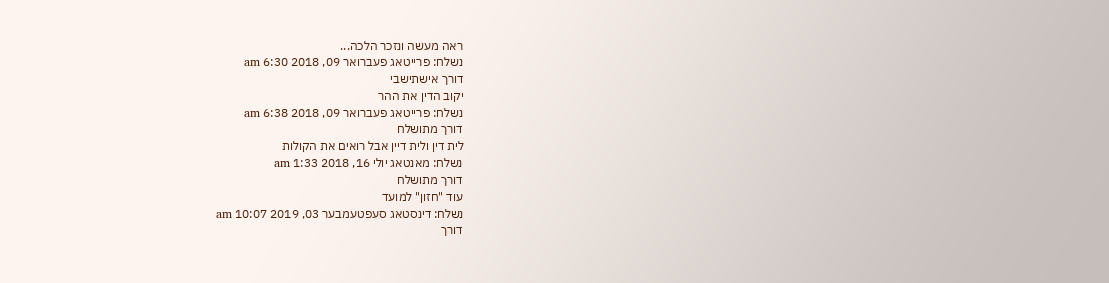ראה מעשה ונזכר הלכה...
נשלח: פרייטאג פעברואר 09, 2018 6:30 am
דורך אישתישבי
יקוב הדין את ההר
נשלח: פרייטאג פעברואר 09, 2018 6:38 am
דורך מתושלח
לית דין ולית דיין אבל רואים את הקולות
נשלח: מאנטאג יולי 16, 2018 1:33 am
דורך מתושלח
עוד "חזון" למועד
נשלח: דינסטאג סעפטעמבער 03, 2019 10:07 am
דורך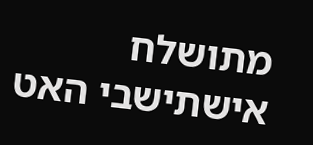מתושלח
אישתישבי האט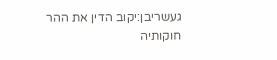געשריבן:יקוב הדין את ההר
חוקותיה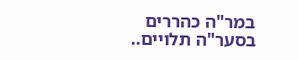במר"ה כהררים
בסער"ה תלויים..